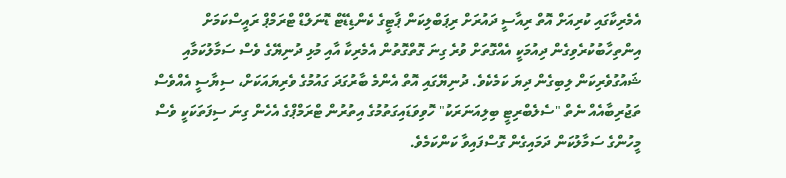އެމެރިކާގައި ކުރިއަށް އޮތް ރިއާސީ ދައުރަށް ރިޕަބްލިކަން ޕާޓީގެ ކެންޑިޑޭޓް ޑޮނަލްޑް ޓްރަމްޕް ރައީސްކަމަށް އިންތިހާބުކުރެވިގެން ދިއުމަކީ އެއްގޮތަށް ވުރެ ގިނަ ގޮތްގޮތުން އެމެރިކާ އާއި މުޅި ދުނިޔޭގެ ވެސް ސަމާލުކަމާއި ޝައުގުވެރިކަން ލިބިގެން ދިޔަ ކަމެކެވެ. ދުނިޔޭގައި އޮތް އެންމެ ބާރުގަދަ ގައުމުގެ ވެރިޔައަކަށް، ސިޔާސީ އެއްވެސް ތަޖުރިބާއެއް ނެތް "ސެލެބްރިޓީ ބިލިއަނަރަކު" ހޮވިވަޑައިގަތުމުގެ އިތުރުން ޓްރަމްޕްގެ އެހެން ގިނަ ސިފަތަކަކީ ވެސް މީހުންގެ ސަމާލުކަން ދަމައިގެން ގޮސްފައިވާ ކަންކަމެވެ.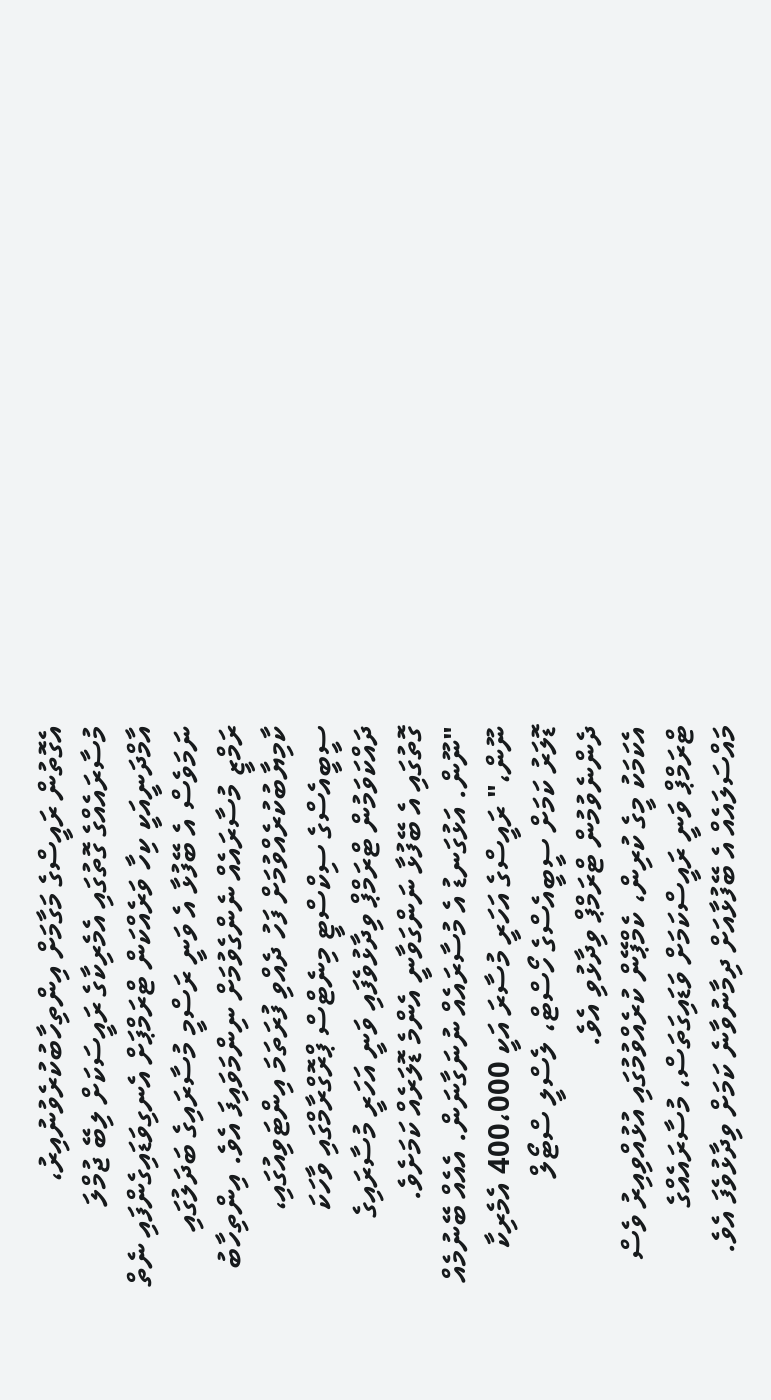އެގޮތުން ރައީސްގެ މަގާމަށް އިންތިހާބުކުރެވުނުއިރު، މުސާރައެއްގެ ގޮތުގައި އެމެރިކާގެ ރައީސަކަށް ލިބޭ ޖުމްލަ އާމްދަނީއަކީ ކިހާ ވަރެއްކަން ޓްރަމްޕަށް އެނގިވަޑައިގެންފައި ނެތް ނަމަވެސް އެ ބޭފުޅާ އެ ވަނީ ރަސްމީ މުސާރައިގެ ބަދަލުގައި ރަމްޒީ މުސާރައެއް ނެންގެވުމަށް ނިންމަވައިފަ އެވެ. އިންތިހާބު ކާމިޔާބުކުރެއްވުމަށް ފަހު ދެއްވި ފުރަތަމަ އިންޓަވިއުގައި، ސީބީއެސްގެ ސިކްސްޓީ މިނެޓްސް ޕްރޮގްރާމްގައި ވާހަކަ ދައްކަވަމުން ޓްރަމްޕް ވިދާޅުވެފައި ވަނީ އަހަރީ މުސާރައިގެ ގޮތުގައި އެ ބޭފުޅާ ނަންގަވާނީ އެންމެ ޑޮލަރެއް ކަމަށެވެ.
"ނޫން. އަޅުގަނޑު އެ މުސާރައެއް ނުނަގާނަން. އެއެއް ބޭނުމެއް ނޫން،" ރައީސްގެ އަހަރީ މުސާރަ އަކީ 400،000 އެމެރިކާ ޑޮލަރު ކަމަށް ސީބީއެސްގެ ހޯސްޓް، ލެސްލީ ސްޓޯލް ދެންނެވުމުން ޓްރަމްޕް ވިދާޅުވި އެވެ.
އެކަމަކު މީގެ ކުރިން، ކެމްޕޭން ކުރެއްވުމުގައި އުޅުއްވިއިރު ވެސް ޓްރަމްޕް ވަނީ ރައީސްކަމަށް ވަޑައިގަތަސް، މުސާރައެއްގެ މައްސަލައެއް އެ ބޭފުޅާއަށް ދިމާނުވާނެ ކަމަށް ވިދާޅުވެފަ އެވެ.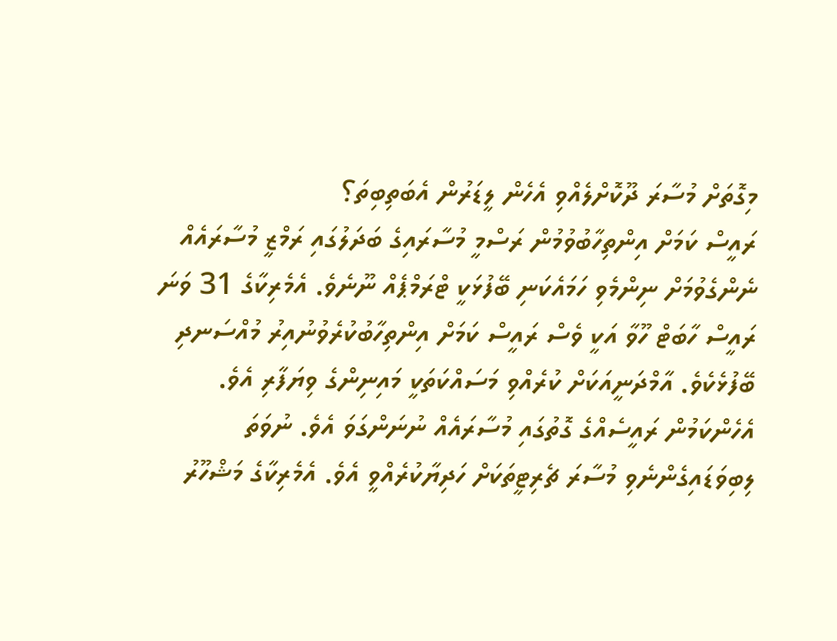މިގޮތަށް މުސާރަ ދޫކޮށްލެއްވި އެހެން ލީޑަރުން އެބަތިބިތަ؟
ރައީސް ކަމަށް އިންތިހާބުވުމުން ރަސްމީ މުސާރައިގެ ބަދަލުގައި ރަމްޒީ މުސާރައެއް ނެންގެވުމަށް ނިންމެވި ހަމައެކަނި ބޭފުޅަކީ ޓްރަމްޕެއް ނޫނެވެ. އެމެރިކާގެ 31 ވަނަ ރައީސް ހާބަޓް ހޫވާ އަކީ ވެސް ރައީސް ކަމަށް އިންތިހާބުކުރެވުނުއިރު މުއްސަނދި ބޭފުޅެކެވެ. އާމްދަނީއަކަށް ކުރެއްވި މަސައްކަތަކީ މައިނިންގެ ވިޔަފާރި އެވެ.
އެހެންކަމުން ރައީސެއްގެ ގޮތުގައި މުސާރައެއް ނުނަންގަވަ އެވެ. ނުވަތަ ލިބިވަޑައިގެންނެވި މުސާރަ ޗެރިޓީތަކަށް ހަދިޔާކުރެއްވީ އެވެ. އެމެރިކާގެ މަޝްހޫރު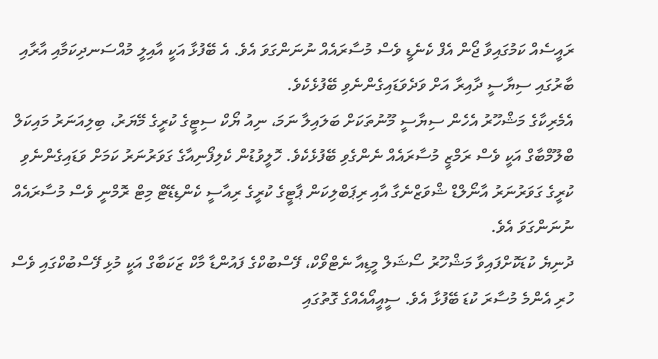ރައީސެއް ކަމުގައިވާ ޖޯން އެފް ކެނެޑީ ވެސް މުސާރައެއް ނުނަންގަވަ އެވެ. އެ ބޭފުޅާ އަކީ އާއިލީ މުއްސަނދިކަމާއި އާރާއި ބާރުގައި ސިޔާސީ ދާއިރާ އަށް ވަދެވަޑައިގެންނެވި ބޭފުޅެކެވެ.
އެމެރިކާގެ މަޝްހޫރު އެހެން ސިޔާސީ މޫނުތަކަށް ބަލައިލާ ނަމަ، ނިއު ޔޯކް ސިޓީގެ ކުރީގެ މޭޔަރު، ބިލިއަނަރު މައިކަލް ބްލޫމްބާގް އަކީ ވެސް ރަމްޒީ މުސާރައެއް ނެންގެވި ބޭފުޅެކެވެ. ހޮލީވުޑުން ކެލިފޯނިއާގެ ގަވަރުނަރު ކަމަށް ވަޑައިގެންނެވި ކުރީގެ ގަވަރުނަރު އާނޯލްޑް ޝްވަޒްނެގާ އާއި ރިޕަބްލިކަން ޕާޓީގެ ކުރީގެ ރިއާސީ ކެންޑިޑޭޓް މިޓް ރޮމްނީ ވެސް މުސާރައެއް ނުނަންގަވަ އެވެ.
ދުނިޔެ ކުޑަކޮށްފައިވާ މަޝްހޫރު ސޯޝަލް މީޑިއާ ނެޓްވޯކް، ފޭސްބުކްގެ ފައުންޑާ މާކް ޒަކަބާގް އަކީ މުޅި ފޭސްބުކްގައި ވެސް ހުރި އެންމެ މުސާރަ ކުޑަ ބޭފުޅާ އެވެ. ސީއީއޯއެއްގެ ގޮތުގައި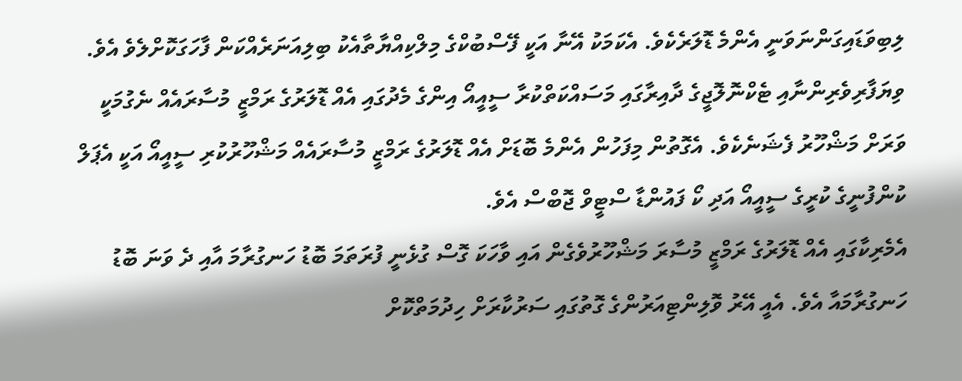ލިބިވަޑައިގަންނަވަނީ އެންމެ ޑޮލަރެކެވެ. އެކަމަކު އޭނާ އަކީ ފޭސްބުކްގެ މިލްކިއްޔާތާއެކު ބިލިއަނަރެއްކަން ފާހަގަކޮށްލެވެ އެވެ.
ވިޔަފާރިވެރިންނާއި ޓެކްނޮލޮޖީގެ ދާއިރާގައި މަސައްކަތްކުރާ ސީއީއޯ އިންގެ މެދުގައި އެއް ޑޮލަރުގެ ރަމްޒީ މުސާރައެއް ނެގުމަކީ ވަރަށް މަޝްހޫރު ފެޝަނެކެވެ. އެގޮތުން މިފަހުން އެންމެ ބޮޑަށް އެއް ޑޮލަރުގެ ރަމްޒީ މުސާރައެއް މަޝްހޫރުކުރި ސީއީއޯ އަކީ އެޕަލް ކުންފުނީގެ ކުރީގެ ސީއީއޯ އަދި ކޯ ފައުންޑާ ސްޓީވް ޖޮބްސް އެވެ.
އެމެރިކާގައި އެއް ޑޮލަރުގެ ރަމްޒީ މުސާރަ މަޝްހޫރުވެގެން އައި ވާހަކަ ގޮސް ގުޅެނީ ފުރަތަމަ ބޮޑު ހަނގުރާމަ އާއި ދެ ވަނަ ބޮޑު ހަނގުރާމައާ އެވެ. އެއީ އޭރު ވޮލިންޓިއަރުންގެ ގޮތުގައި ސަރުކާރަށް ހިދުމަތްކޮށް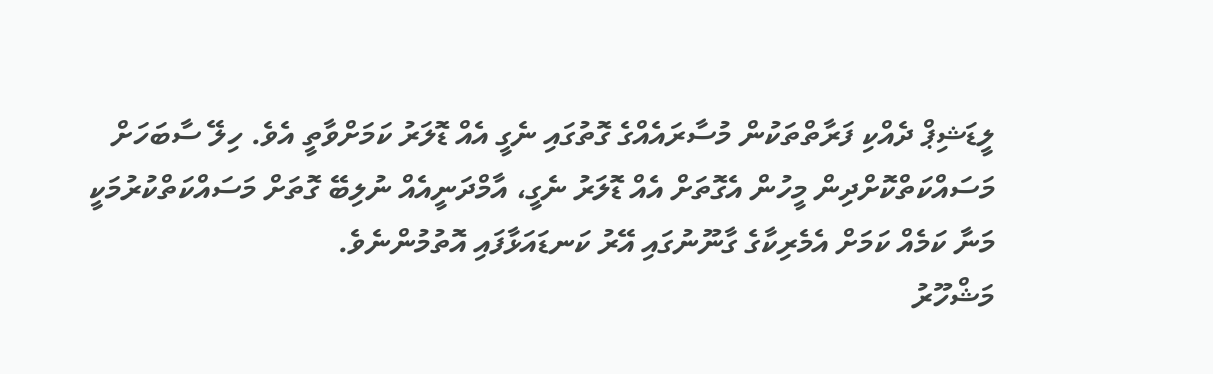ލީޑަޝިޕް ދެއްކި ފަރާތްތަކުން މުސާރައެއްގެ ގޮތުގައި ނެގީ އެއް ޑޮލަރު ކަމަށްވާތީ އެވެ. ހިލޭ ސާބަހަށް މަސައްކަތްކޮށްދިން މީހުން އެގޮތަށް އެއް ޑޮލަރު ނެގީ، އާމްދަނީއެއް ނުލިބޭ ގޮތަށް މަސައްކަތްކުރުމަކީ މަނާ ކަމެއް ކަމަށް އެމެރިކާގެ ގާނޫނުގައި އޭރު ކަނޑައަޅާފައި އޮތުމުންނެވެ.
މަޝްހޫރު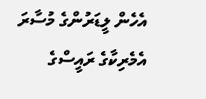އެހެން ލީޑަރުންގެ މުސާރަ
އެމެރިކާގެ ރައީސްގެ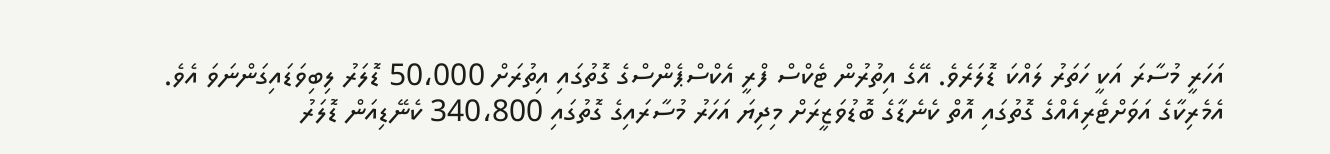އަހަރީ މުސާރަ އަކީ ހަތަރު ލައްކަ ޑޮލަރެވެ. އޭގެ އިތުރުން ޓެކްސް ފްރީ އެކްސްޕެންސްގެ ގޮތުގައި އިތުރަށް 50،000 ޑޮލަރު ލިބިވަޑައިގަންނަވަ އެވެ.
އެމެރިކާގެ އަވަށްޓެރިއެއްގެ ގޮތުގައި އޮތް ކެނެޑާގެ ބޮޑުވަޒީރަށް މިދިޔަ އަހަރު މުސާރައިގެ ގޮތުގައި 340،800 ކެނޭޑިއަން ޑޮލަރު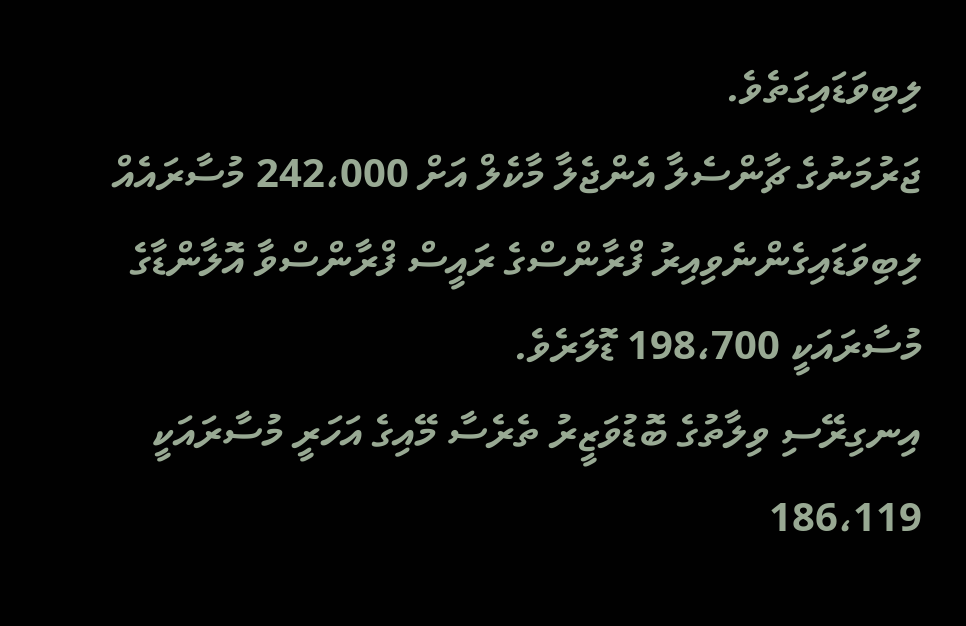ލިބިވަޑައިގަތެވެ.
ޖަރުމަނުގެ ޗާންސެލާ އެންޖެލާ މާކެލް އަށް 242،000 މުސާރައެއް ލިބިވަޑައިގެންނެވިއިރު ފްރާންސްގެ ރައީސް ފްރާންސްވާ އޮލާންޑާގެ މުސާރައަކީ 198،700 ޑޮލަރެވެ.
އިނގިރޭސި ވިލާތުގެ ބޮޑުވަޒީރު ތެރެސާ މޭއިގެ އަހަރީ މުސާރައަކީ 186،119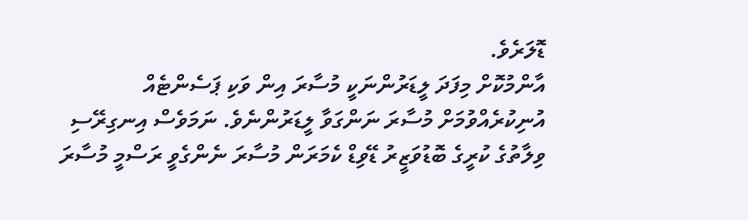ޑޮލަރެވެ.
އާންމުކޮށް މިފަދަ ލީޑަރުންނަކީ މުސާރަ އިން ވަކި ޕަސެންޓެއް އުނިކުރެއްވުމަށް މުސާރަ ނަންގަވާ ލީޑަރުންނެވެ. ނަމަވެސް އިނގިރޭސި ވިލާތުގެ ކުރީގެ ބޮޑުވަޒީރު ޑޭވިޑް ކެމަރަން މުސާރަ ނެންގެވީ ރަސްމީ މުސާރަ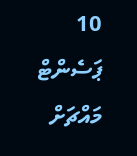10 ޕަސެންޓް މައްޗަށް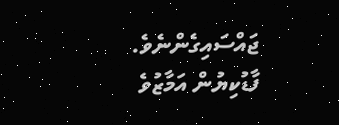ޖައްސައިގެންނެވެ. ފާޑުކިޔުން އަމާޒުވެ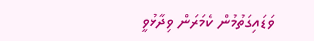ވަޑައިގަތުމުން ކެމަރަން ވިދާޅުވީ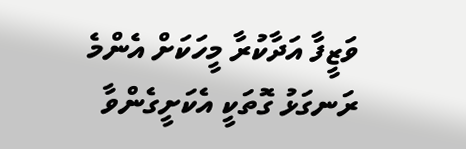ވަޒީފާ އަދާކުރާ މީހަކަށް އެންމެ ރަނގަޅު ގޮތަކީ އެކަށީގެންވާ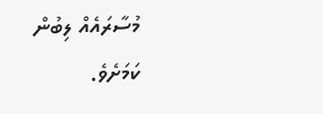މުސާރައެއް ލިބުން ކަމަށެވެ.